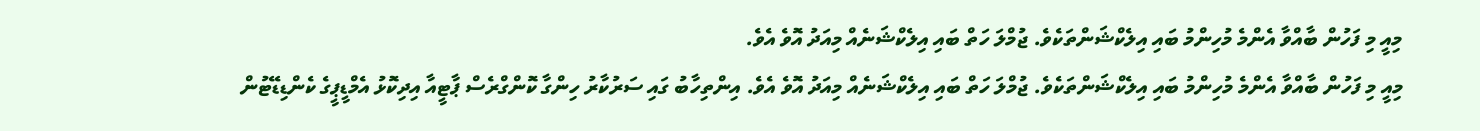މިއީ މި ފަހުން ބާއްވާ އެންމެ މުހިންމު ބައި އިލެކްޝަންތަކެވެ. ޖުމްލަ ހަތް ބައި އިލެކްޝަނެއް މިއަދު އޮވެ އެވެ.
މިއީ މި ފަހުން ބާއްވާ އެންމެ މުހިންމު ބައި އިލެކްޝަންތަކެވެ. ޖުމްލަ ހަތް ބައި އިލެކްޝަނެއް މިއަދު އޮވެ އެވެ. އިންތިހާބު ގައި ސަރުކާރު ހިންގާ ކޮންގްރެސް ޕާޓީއާ އިދިކޮޅު އެމްޑީޕީގެ ކެންޑިޑޭޓުން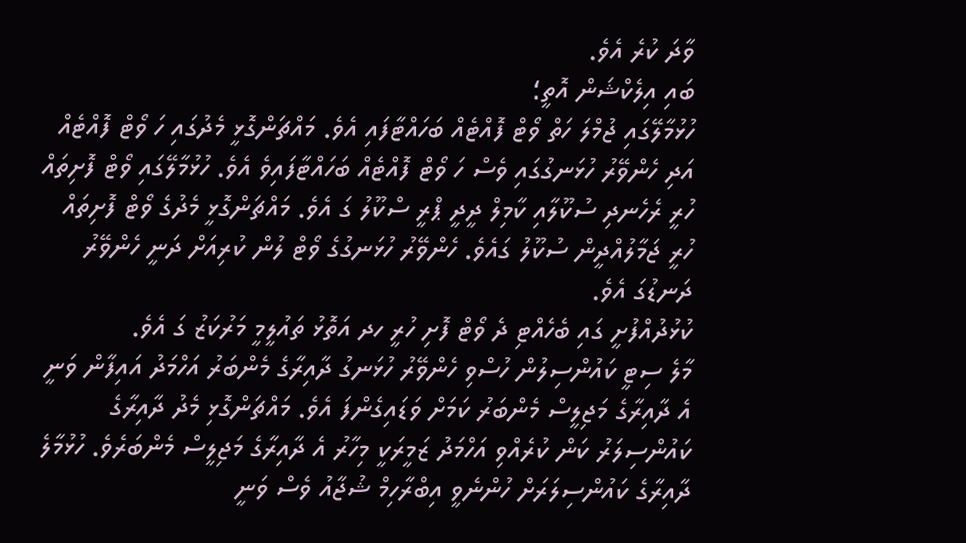ވާދަ ކުރެ އެވެ.
ބައި އިލެކްޝަން އޮތީ؛
ހުޅުމާލޭގައި ޖުމްލަ ހަތް ވޯޓް ފޮއްޓެއް ބަހައްޓާފައި އެވެ. މައްޗަންގޮޅީ މެދުގައި ހަ ވޯޓް ފޮއްޓެއް އަދި ހެންވޭރު ހުޅަނގުގައި ވެސް ހަ ވޯޓް ފޮއްޓެއް ބަހައްޓާފައިވެ އެވެ. ހުޅުމާލޭގައި ވޯޓް ފޮށިތައް ހުރީ ރެހެނދި ސުކޫލާއި ކާމިލް ދީދީ ޕްރީ ސްކޫލު ގަ އެވެ. މައްޗަންގޮޅީ މެދުގެ ވޯޓް ފޮށިތައް ހުރީ ޖަމާލުއްދީން ސުކޫލު ގައެވެ. ހެންވޭރު ހުޅަނގުގެ ވޯޓް ލުން ކުރިއަށް ދަނީ ހެންވޭރު ދަނޑުގަ އެވެ.
ކުޅުދުއްފުށީ ގައި ބެހެއްޓި ދެ ވޯޓް ފޮށި ހުރީ ހދ އަތޮޅު ތައުލީމީ މަރުކަޒު ގަ އެވެ.
މާލެ ސިޓީ ކައުންސިލުން ހުސްވި ހެންވޭރު ހުޅަނގު ދާއިރާގެ މެންބަރު އަހްމަދު އައިފާން ވަނީ އެ ދާއިރާގެ މަޖިލީސް މެންބަރު ކަމަށް ވަޑައިގެންފަ އެވެ. މައްޗަންގޮޅި މެދު ދާއިރާގެ ކައުންސިލަރު ކަން ކުރެއްވި އަހްމަދު ޒަމީރަކީ މިހާރު އެ ދާއިރާގެ މަޖިލީސް މެންބަރެވެ. ހުޅުމާލެ ދާއިރާގެ ކައުންސިލަރަށް ހުންނެވީ އިބްރާހިމް ޝުޖާއު ވެސް ވަނީ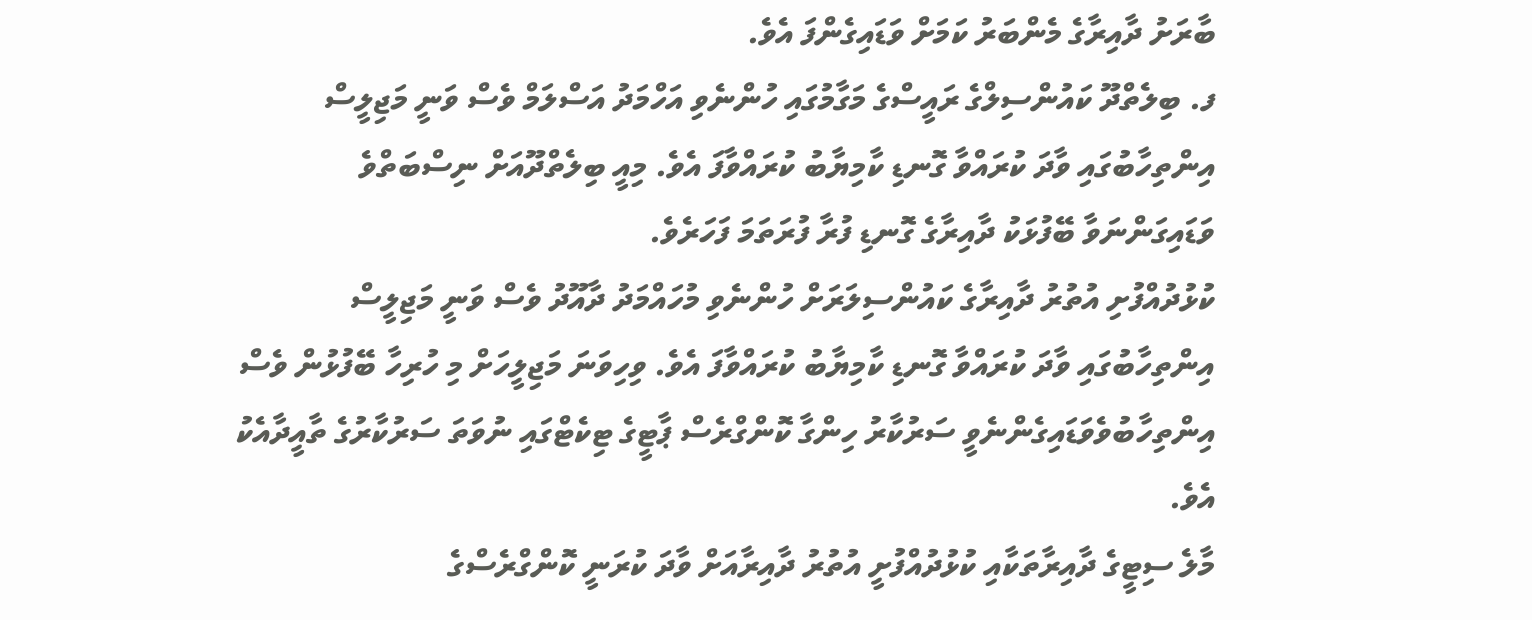ބާރަށު ދާއިރާގެ މެންބަރު ކަމަށް ވަޑައިގެންފަ އެވެ.
ފ. ބިލެތްދޫ ކައުންސިލްގެ ރައީސްގެ މަގާމުގައި ހުންނެވި އަހްމަދު އަސްލަމް ވެސް ވަނީ މަޖިލީސް އިންތިހާބުގައި ވާދަ ކުރައްވާ ގޮނޑި ކާމިޔާބު ކުރައްވާފަ އެވެ. މިއީ ބިލެތްދޫއަށް ނިސްބަތްވެ ވަޑައިގަންނަވާ ބޭފުޅަކު ދާއިރާގެ ގޮނޑި ފުރާ ފުރަތަމަ ފަހަރެވެ.
ކުޅުދުއްފުށި އުތުރު ދާއިރާގެ ކައުންސިލަރަށް ހުންނެވި މުހައްމަދު ދާއޫދު ވެސް ވަނީ މަޖިލީސް އިންތިހާބުގައި ވާދަ ކުރައްވާ ގޮނޑި ކާމިޔާބު ކުރައްވާފަ އެވެ. ވިހިވަނަ މަޖިލީހަށް މި ހުރިހާ ބޭފުޅުން ވެސް އިންތިހާބުވެވަޑައިގެންނެވީ ސަރުކާރު ހިންގާ ކޮންގްރެސް ޕާޓީގެ ޓިކެޓްގައި ނުވަތަ ސަރުކާރުގެ ތާއީދާއެކު އެވެ.
މާލެ ސިޓީގެ ދާއިރާތަކާއި ކުޅުދުއްފުށީ އުތުރު ދާއިރާއަށް ވާދަ ކުރަނީ ކޮންގްރެސްގެ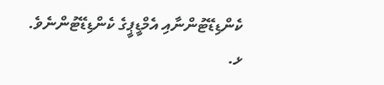ކެންޑިޑޭޓުންނާއި އެމްޑީޕީގެ ކެންޑިޑޭޓުންނެވެ.
ޅ.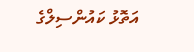އަތޮޅު ކައުންސިލްގެ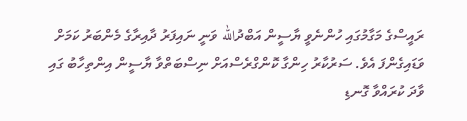ރައީސްގެ މަގާމުގައި ހުންނެވީ ޔާސީން އަބްދުالله ވަނީ ނައިފަރު ދާއިރާގެ މެންބަރު ކަމަށް ވަޑައިގެންފަ އެވެ. ސަރުކާރު ހިންގާ ކޮންގްރެސްއަށް ނިސްބަތްވާ ޔާސީން އިންތިހާބު ގައި ވާދަ ކުރައްވާ ގޮނޑި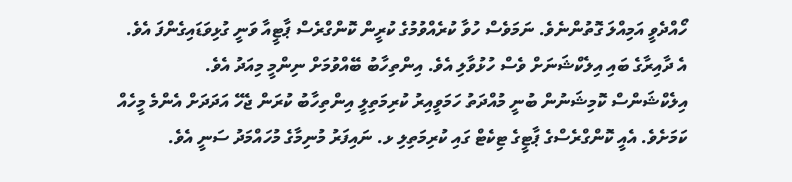ހޯއްދެވީ އަމިއްލަ ގޮތުންނެވެ. ނަމަވެސް ހުވާ ކުރެއްވުމުގެ ކުރީން ކޮންގްރެސް ޕާޓީއާ ވަނީ ގުޅިވަޑައިގެންފަ އެވެ.
އެ ދާއިރާގެ ބައި އިލެކްޝަނަށް ވެސް ހުޅުވާލި އެވެ. އިންތިހާބު ބޭއްވުމަށް ނިންމީ މިއަދު އެވެ.
އިލެކްޝަންސް ކޮމިޝަނުން ބުނީ މުއްދަތު ހަމަވީއިރު ކުރިމަތިލީ އިންތިހާބު ކުރަން ޖެހޭ އަދަދަށް އެންމެ މީހެއް ކަމަށެވެ. އެއީ ކޮންގްރެސްގެ ޕާޓީގެ ޓިކެޓް ގައި ކުރިމަތިލި ޅ. ނައިފަރު މުނިމާގެ މުހައްމަދު ސަނީ އެވެ.